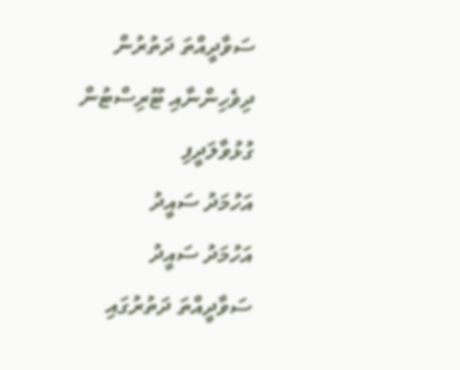ސަވާދީއްތަ ދަތުރުން ދިވެހިންނާއި ޓޫރިސްޓުން ގުޅުވާލަދީފި
އަހުމަދު ސައީދު
އަހުމަދު ސައީދު
ސަވާދީއްތަ ދަތުރުގައި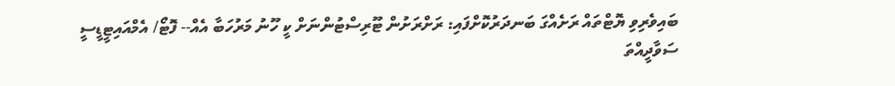ބައިވެރިވި ޔޮޓްތައް ރަށެއްގަ ބަނދަރުކޮށްފައި: ރަށްރަށުން ޓޫރިސްޓުންނަށް ކީ ހޫނު މަރުހަބާ އެއް-- ފޮޓޯ/ އެމްއައިޓީޑީސީ
ސަވާދީއްތަ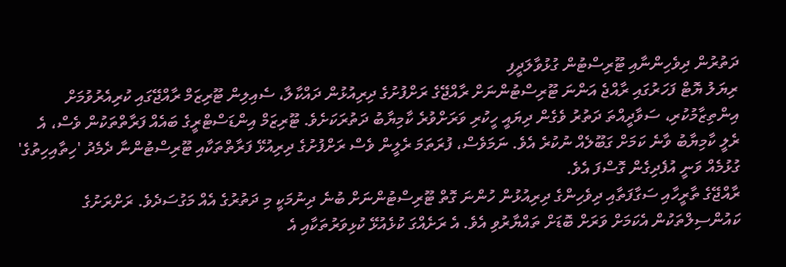ދަތުރުން ދިވެހިންނާއި ޓޫރިސްޓުން ގުޅުވާލަދީފި
ރިޔަލު ޔޮޓް ފަހަރުގައި ރާއްޖެ އަންނަ ޓޫރިސްޓުންނަށް ރާއްޖޭގެ ރަށްފުށުގެ ދިރިއުޅުން ދައްކާލާ، ސެއިލިން ޓޫރިޒަމް ރާއްޖޭގައި ކުރިއެރުވުމަށް އިންތިޒާމުކުރި، ސަވާދީއްތަ ދަތުރު ވެގެން ދިޔައީ ހީކުރި ވަރަށްވުރެ ކާމިޔާބު ދަތުރަކަށެވެ. ޓޫރިޒަމް އިންޑަސްޓްރީގެ ބައެއް ފަރާތްތަކުން ވެސް، އެ ރެލީ ކާމިޔާބު ވާނެ ކަމަށް ގަބޫލެއް ނުކުރެ އެވެ. ނަމަވެސް، ފުރަތަމަ ރެލީން ވެސް ރަށްފުށުގެ ދިރިއުޅޭ ފަރާތްތަކާއި ޓޫރިސްޓުންނާ ދެމެދު 'ހިތާއިހިތުގެ' ގުޅުމެއް ވަނީ އުފެދިގެން ގޮސްފަ އެވެ.
ރާއްޖޭގެ ތާރީހާއި ސަގާފަތާއި ދިވެހިންގެ ދިރިއުޅުން ހުންނަ ގޮތް ޓޫރިސްޓުންނަށް ބުނެ ދިނުމަކީ މި ދަތުރުގެ އެއް މަގުސަދެވެ. ރަށްރަށުގެ ކައުންސިލްތަކުން އެކަމަށް ވަރަށް ބޮޑަށް ތައްޔާރުވި އެވެ. އެ ރަށެއްގަ ކުޅެއުޅޭ ކުޅިވަރުތަކާއި އެ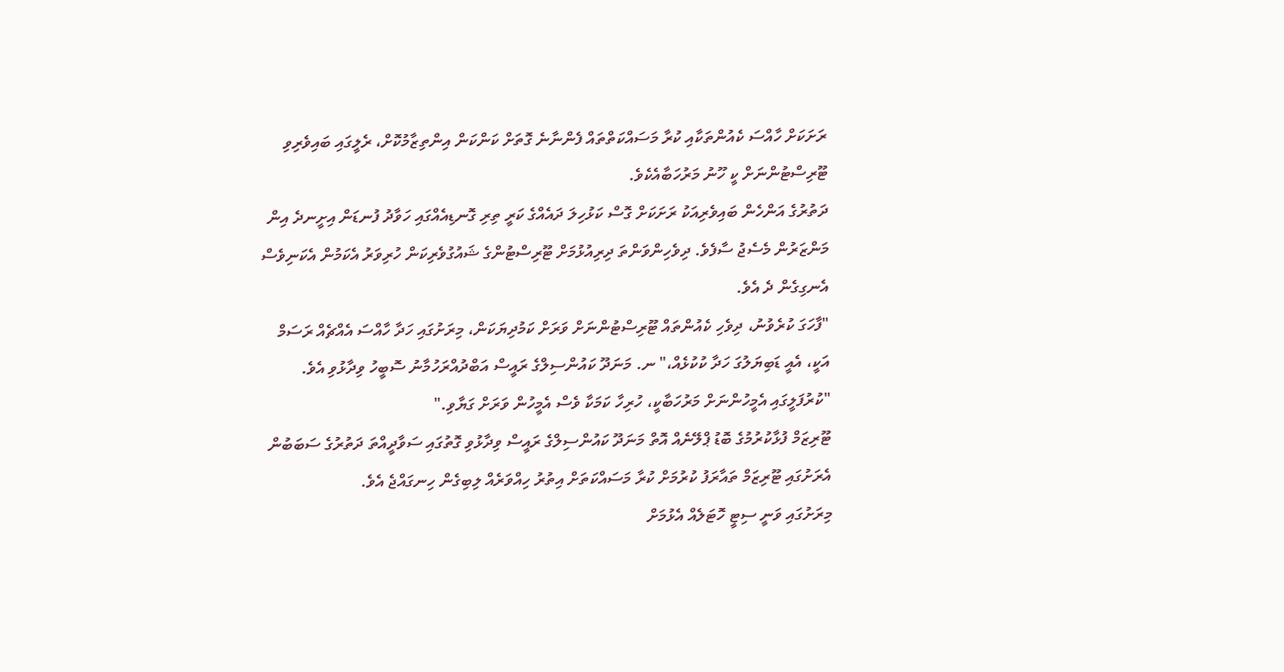ރަށަކަށް ހާއްސަ ކެއުންތަކާއި ކުރާ މަސައްކަތްތައް ފެންނާނެ ގޮތަށް ކަންކަން އިންތިޒާމުކޮށް، ރެލީގައި ބައިވެރިވި ޓޫރިސްޓުންނަށް ކީ ހޫނު މަރުހަބާއެކެވެ.
ދަތުރުގެ އަންހެން ބައިވެރިއަކު ރަށަކަށް ގޮސް ކަޅުހިލަ ދައެއްގެ ކަރީ ތިރި ގޮނޑިއެއްގައި ހަވާދު ފުނޑަން އިށީނދެ އިން މަންޒަރުން މެސެޖު ސާފެވެ. ދިވެހިންވަންތަ ދިރިއުޅުމަށް ޓޫރިސްޓުންގެ ޝައުގުވެރިކަން ހުރިވަރު އެކަމުން އެކަނިވެސް އެނގިގެން ދެ އެވެ.
"ފާހަގަ ކުރެވުނު، ދިވެހި ކެއުންތައް ޓޫރިސްޓުންނަށް ވަރަށް ކަމުދިޔަކަން، މިރަށުގައި ހަދާ ހާއްސަ އެއްޗެއް ރަސަމް އަކީ، އެއީ ޑަބިޔަލުގަ ހަދާ ކުކުޅެއް،" ނ. މަނަދޫ ކައުންސިލްގެ ރައީސް އަބްދުއްރަހުމާނު ސޮބީހު ވިދާޅުވި އެވެ. "ކުރުފަލީގައި އެމީހުންނަށް މަރުހަބާކީ، ހުރިހާ ކަމަކާ ވެސް އެމީހުން ވަރަށް ގަޔާވި."
ޓޫރިޒަމް ފުޅާކުރުމުގެ ބޮޑު ޕްލޭނެއް އޮތް މަނަދޫ ކައުންސިލްގެ ރައީސް ވިދާޅުވި ގޮތުގައި ސަވާދީއްތަ ދަތުރުގެ ސަބަބުން އެރަށުގައި ޓޫރިޒަމް ތައާރަފު ކުރުމަށް ކުރާ މަސައްކަތަށް އިތުރު ހިއްވަރެއް ލިބިގެން ހިނގައްޖެ އެވެ.
މިރަށުގައި ވަނީ ސިޓީ ހޮޓަލެއް އެޅުމަށް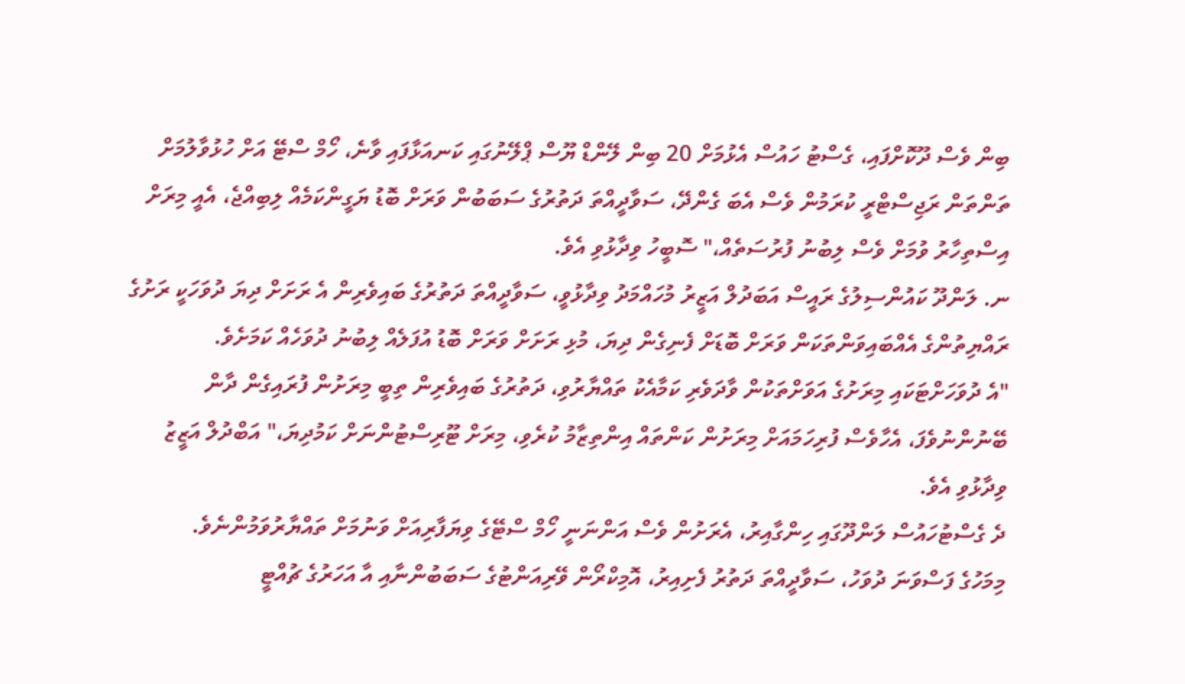ބިން ވެސް ދޫކޮށްފައި، ގެސްޓު ހައުސް އެޅުމަށް 20 ބިން ލޭންޑް ޔޫސް ޕްލޭނުގައި ކަނއަޅާފައި ވާނެ، ހޯމް ސްޓޭ އަށް ހުޅުވާލުމަށް ތަންތަން ރަޖިސްޓްރީ ކުރަމުން ވެސް އެބަ ގެންދޭ، ސަވާދީއްތަ ދަތުރުގެ ސަބަބުން ވަރަށް ބޮޑު ޔަގީންކަމެއް ލިބިއްޖެ، އެއީ މިރަށް އިސްތިހާރު ވުމަށް ވެސް ލިބުނު ފުރުސަތެއް،" ސޮބީހު ވިދާޅުވި އެވެ.
ނ. ލަންދޫ ކައުންސިލުގެ ރައީސް އަބަދުލް އަޒީރު މުހައްމަދު ވިދާޅުވީ، ސަވާދީއްތަ ދަތުރުގެ ބައިވެރިން އެ ރަށަށް ދިޔަ ދުވަހަކީ ރަށުގެ ރައްޔިތުންގެ އެއްބައިވަންތަކަން ވަރަށް ބޮޑަށް ފެނިގެން ދިޔަ، މުޅި ރަށަށް ވަރަށް ބޮޑު އުފަލެއް ލިބުނު ދުވަހެއް ކަމަށެވެ.
"އެ ދުވަހަށްޓަކައި މިރަށުގެ އަވަށްތަކުން ވާދަވެރި ކަމާއެކު ތައްޔާރުވި، ދަތުރުގެ ބައިވެރިން ތިބީ މިރަށުން ފުރައިގެން ދާން ބޭނުންނުވެފަ، އެހާވެސް ފުރިހަމައަށް މިރަށުން ކަންތައް އިންތިޒާމު ކުރެވި، މިރަށް ޓޫރިސްޓުންނަށް ކަމުދިޔަ،" އަބްދުލް އަޒީޒު ވިދާޅުވި އެވެ.
ދެ ގެސްޓުހައުސް ލަންދޫގައި ހިންގާއިރު، އެރަށުން ވެސް އަންނަނީ ހޯމް ސްޓޭގެ ވިޔަފާރިއަށް ވަނުމަށް ތައްޔާރުވަމުންނެވެ.
މިމަހުގެ ފަސްވަނަ ދުވަހު، ސަވާދީއްތަ ދަތުރު ފެށިއިރު، އޮމިކްރޯން ވޭރިއަންޓުގެ ސަބަބުންނާއި އާ އަހަރުގެ ޗުއްޓީ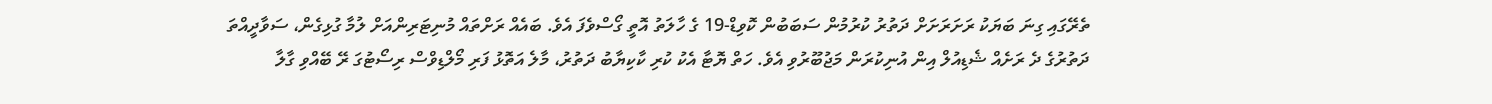ތެރޭގައި ގިނަ ބަޔަކު ރަށަރަށަށް ދަތުރު ކުރުމުން ސަބަބުން ކޮވިޑް-19 ގެ ހާލަތު އޮތީ ގޯސްވެފަ އެވެ. ބައެއް ރަށްތައް މުނިޓަރިންއަށް ލުމާ ގުޅިގެން، ސަވާދީއްތަ ދަތުރުގެ ދެ ރަށެއް ޝެޑިއުލް އިން އުނިކުރަން މަޖުބޫރުވި އެވެ. ހަތް ޔޮޓާ އެކު ކުރި ކާކިޔާބު ދަތުރު، މާލެ އަތޮޅު ފަރި މޯލްޑިވްސް ރިސޯޓުގަ ރޭ ބޭއްވި ގާލާ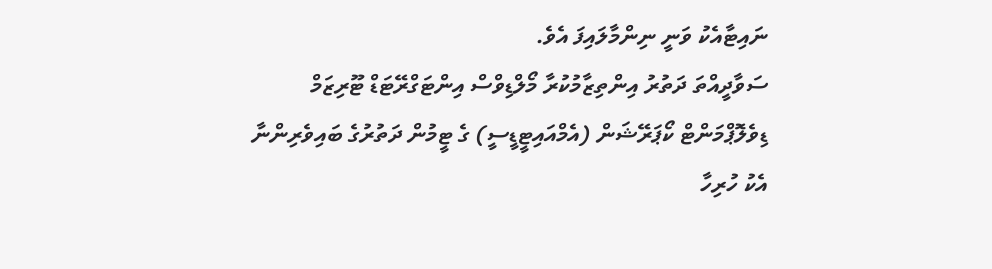ނައިޓާއެކު ވަނީ ނިންމާލައިފަ އެވެ.
ސަވާދީއްތަ ދަތުރު އިންތިޒާމުކުރާ މޯލްޑިވްސް އިންޓަގްރޭޓަޑް ޓޫރިޒަމް ޑިވެލޮޕްމަންޓް ކޯޕަރޭޝަން (އެމްއައިޓީޑީސީ) ގެ ޓީމުން ދަތުރުގެ ބައިވެރިންނާ އެކު ހުރިހާ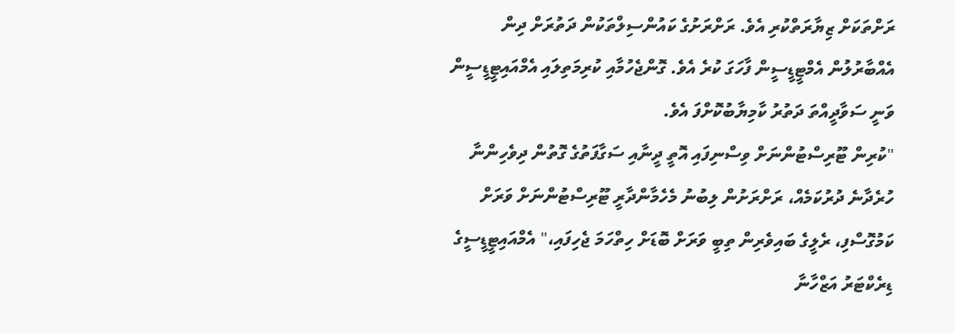ރަށްތަކަށް ޒިޔާރަތްކުރި އެވެ. ރަށްރަށުގެ ކައުންސިލްތަކުން ދަތުރަށް ދިން އެއްބާރުލުން އެމްޓީޑީސީން ފާހަގަ ކުރެ އެވެ. ގޮންޖެހުމާއި ކުރިމަތިލައި އެމްއައިޓީޑީސީން ވަނީ ސަވާދީއްތަ ދަތުރު ކާމިޔާބުކޮށްފަ އެވެ.
"ކުރިން ޓޫރިސްޓުންނަށް ވިސްނިފައި އޮތީ ދީނާއި ސަގާފަތުގެ ގޮތުން ދިވެހިންނާ ހުރެދާނެ ދުރުކަމެއް، ރަށްރަށުން ލިބުނު މެހެމާންދާރީ ޓޫރިސްޓުންނަށް ވަރަށް ކަމުގޮސްފި، ރެލީގެ ބައިވެރިން ތިބީ ވަރަށް ބޮޑަށް ހިތްހަމަ ޖެހިފައި،" އެމްއައިޓީޑީސީގެ ޑިރެކްޓަރު އަޒްހާނާ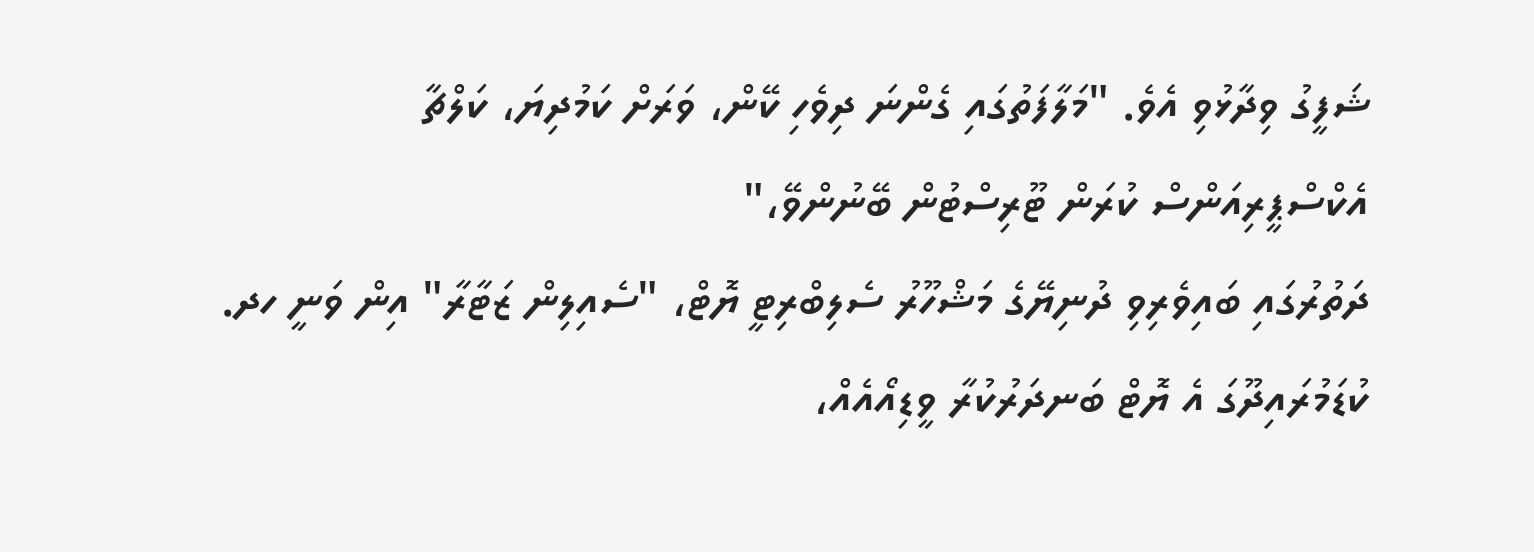ޝަފީގު ވިދާޅުވި އެވެ. "މަލާފަތުގައި ގެންނަ ދިވެހި ކޭން، ވަރަށް ކަމުދިޔަ، ކަލްޗާ އެކްސްޕީރިއަންސް ކުރަން ޓޫރިސްޓުން ބޭނުންވޭ،"
ދަތުރުގައި ބައިވެރިވި ދުނިޔޭގެ މަޝްހޫރު ސެލިބްރިޓީ ޔޮޓް، "ސެއިލިން ޒަޓާރާ" އިން ވަނީ ހދ. ކުޑަމުރައިދޫގަ އެ ޔޮޓް ބަނދަރުކުރާ ވީޑިއޯއެއް،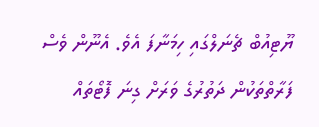ޔޫޓިއުބް ޗެނަލްގައި ހިމަނާފަ އެވެ. އެނޫން ވެސް ފަރާތްތަކުން ދަތުރުގެ ވަރަށް ގިނަ ފޮޓޯތައް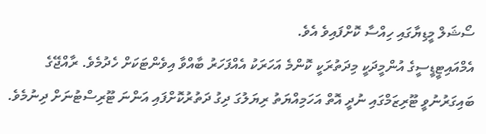ސޯޝަލް މީޑިޔާގައި ހިއްސާ ކޮށްފައިވެ އެވެ.
އެމްއައިޓީޑީސީގެ އުންމީދަކީ މިދަތުރަކީ ކޮންމެ އަހަރަކު އެއްފަހަރު ބާއްވާ އިވެންޓަކަށް ހެދުމެވެ. ރާއްޖޭގެ ބައިގަރުނުވީ ޓޫރިޒަމްގައި ނުދީ އޮތް އަހަމިއްޔަތު ރިޔަލުގަ ދިގު ދަތުރުކޮށްފައި އަންނަ ޓޫރިސްޓުނަށް ދިނުމެވެ.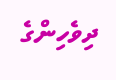ދިވެހިންގެ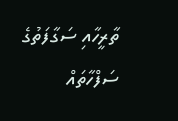ތާރީހާއި ސަގާފަތުގެ ސަފްހާތައް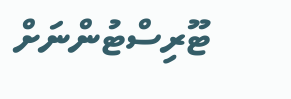ޓޫރިސްޓުންނަށް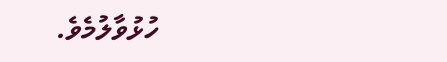ހުޅުވާލުމެވެ.